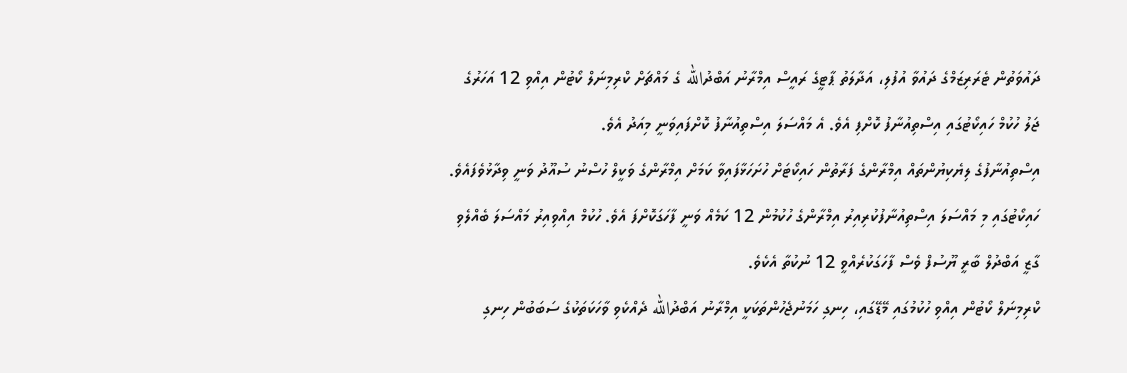ދައުވަތުން ޓެރަރިޒަމްގެ ދައުވާ އުފުލި، އަދާލަތު ޕާޓީގެ ރައީސް އިމްރާނު އަބްދުالله ގެ މައްޗަށް ކްރިމިނަލް ކޯޓުން އިއްވި 12 އަހަރުގެ ޖަލު ހުކުމް ހައިކޯޓުގައި އިސްތިއުނާފު ކޮށްފި އެވެ. އެ މައްސަލަ އިސްތިއުނާފު ކޮށްފައިވަނީ މިއަދު އެވެ.
އިސްތިއުނާފުގެ ލިޔެކިޔުންތައް އިމްރާންގެ ފަރާތުން ހައިކޯޓަށް ހުށަހަޅާފައިވާ ކަމަށް އިމްރާންގެ ވަކީލް ހުސްނު ސުއޫދު ވަނީ ވިދާޅުވެފައެވެ. ހައިކޯޓުގައި މި މައްސަލަ އިސްތިއުނާފުކުރިއިރު އިމްރާންގެ ހުކުމުން 12 ކަމެއް ވަނީ ފާހަގަކޮށްފަ އެވެ. ހުކުމް އިއްވިއިރު މައްސަލަ ބެއްލެވި ގާޒީ އަބްދުލް ބާރީ ޔޫސުފް ވެސް ފާހަގަކުރެއްވީ 12 ނުކުތާ އެކެވެ.
ކްރިމިނަލް ކޯޓުން އިއްވި ހުކުމުގައި މޭޑޭގައި، ހިނގި ހަމަނުޖެހުންތަކަކީ އިމްރާނު އަބްދުالله ދެއްކެވި ވާހަކަތަކުގެ ސަބަބުން ހިނގި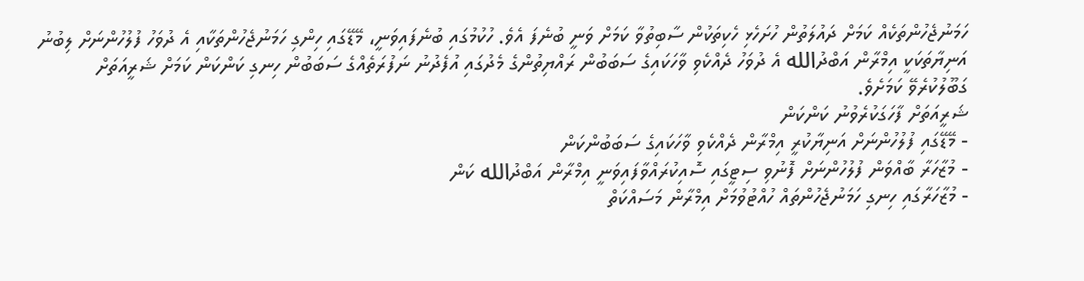ހަމަނުޖެހުންތަކެއް ކަމަށް ދައުލަތުން ހުށަހެޅި ހެކިތަކުން ސާބިތުވާ ކަމަށް ވަނީ ބުނެފަ އެވެ. ހުކުމުގައި ބުނެފައިވަނީ، މޭޑޭގައި ހިންގި ހަމަނުޖެހުންތަކާއި އެ ދުވަހު ފުލުހުންނަށް ލިބުނު އަނިޔާތަކަކީ އިމްރާން އަބްދުالله އެ ދުވަހު ދެއްކެވި ވާހަކައިގެ ސަބަބުން ރައްޔިތުންގެ މެދުގައި އުފެދުނު ނަފުރަތެއްގެ ސަބަބުން ހިނގި ކަންކަން ކަމަށް ޝަރީއަތަށް ގަބޫލުކުރެވޭ ކަމަށެވެ.
ޝަރީއަތަށް ފާހަގަކުރެވުނު ކަންކަން
- މޭޑޭގައި ފުލުހުންނަށް އަނިޔާކުރީ އިމްރާން ދެއްކެވި ވާހަކައިގެ ސަބަބުންކަން
- މުޒާހަރާ ބާއްވަން ފުލުހުންނަށް ފޮނުވި ސިޓީގައި ސޮއިކުރައްވާފައިވަނީ އިމްރާން އަބްދުالله ކަން
- މުޒާހަރާގައި ހިނގި ހަމަނުޖެހުންތައް ހުއްޓުވުމަށް އިމްރާން މަސައްކަތް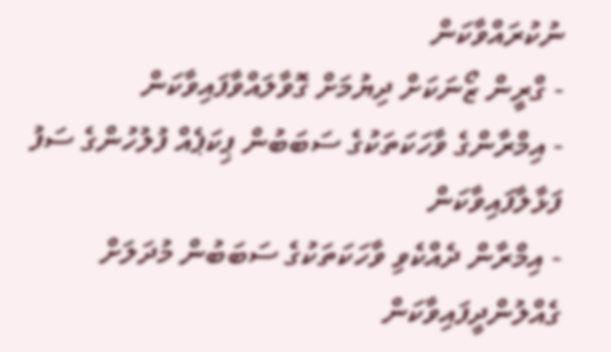ނުކުރައްވާކަން
- ގްރީން ޒޯނަކަށް ދިޔުމަށް ގޮވާލައްވާފައިވާކަން
- އިމްރާންގެ ވާހަކަތަކުގެ ސަބަބުން ޕިކަޕެއް ފުލުހުންގެ ސަފު ފަޅާލާފައިވާކަން
- އިމްރާން ދެއްކެވި ވާހަކަތަކުގެ ސަބަބުން މުދަލަށް ގެއްލުންދީފައިވާކަން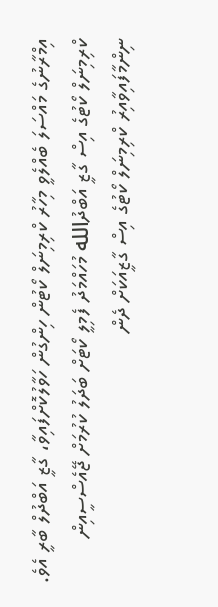އިމްރާނުގެ މައްސަލަ ބެއްލެވީ މިހާރު ކްރިމިނަލް ކޯޓުން ހިންގުން ހަވާލުކޮށްފައިވާ، ގާޒީ އަބްދުލް ބާރީ އެވެ. ކްރިމިނަލް ކޯޓުގެ އިސް ގާޒީ އަބްދުالله މުހައްމަދު ފެމިލީ ކޯޓަށް ބަދަލު ކުރުމަށް ޖޭއެސްސީއިން ނިންމާފައިވާއިރު ކްރިމިނަލް ކޯޓުގެ އިސް ގާޒީއަކަށް ދެން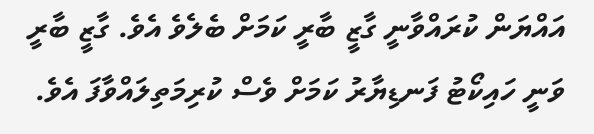އައްޔަން ކުރައްވާނީ ގާޒީ ބާރީ ކަމަށް ބެލެވެ އެވެ. ގާޒީ ބާރީ ވަނީ ހައިކޯޓު ފަނޑިޔާރު ކަމަށް ވެސް ކުރިމަތިލައްވާފަ އެވެ.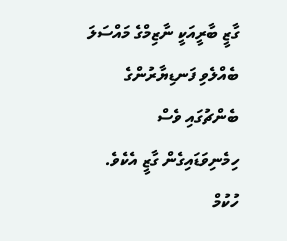ގާޒީ ބާރީއަކީ ނާޒިމްގެ މައްސަލަ ބެއްލެވި ފަނޑިޔާރުންގެ ބެންޗުގައި ވެސް ހިމެނިވަޑައިގެން ގާޒީ އެކެވެ. ހުކުމް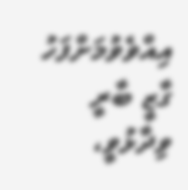އިއްވެވުމަށްފަހު ގާޒީ ބާރީ ވިދާޅުވީ،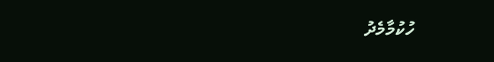ހުކުމާމެދު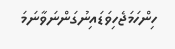ހިންހަމަޖެހިވަޑައިނުގަންނަވާނަމަ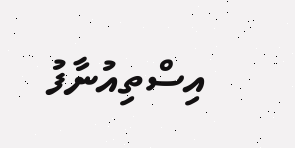އިސްތިއުނާފު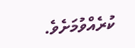ކުރެއްވުމަށެވެ.